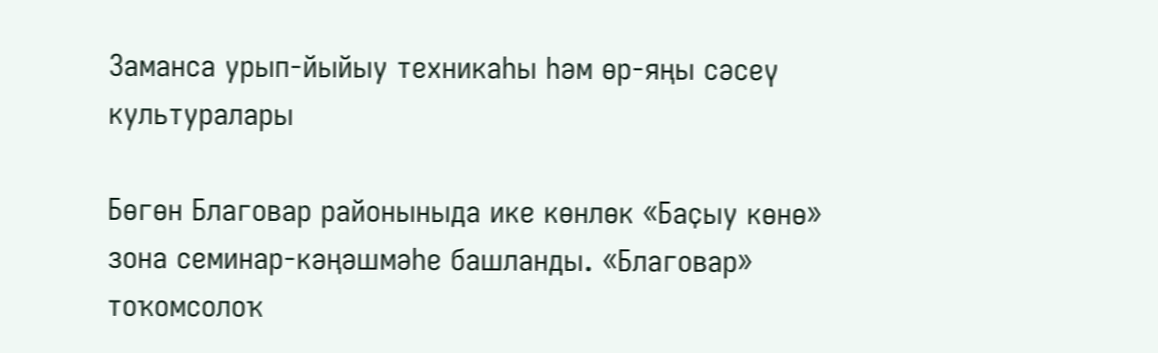Заманса урып-йыйыу техникаһы һәм өр-яңы сәсеү культуралары

Бөгөн Благовар районыныда ике көнлөк «Баҫыу көнө» зона семинар-кәңәшмәһе башланды. «Благовар» тоҡомсолоҡ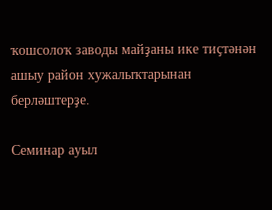ҡошсолоҡ заводы майҙаны ике тиҫтәнән ашыу район хужалыҡтарынан берләштерҙе.

Семинар ауыл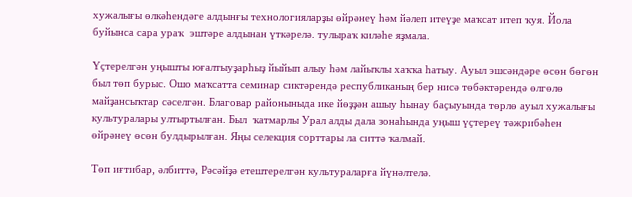хужалығы өлкәһендәге алдынғы технологияларҙы өйрәнеү һәм йәлеп итеүҙе маҡсат итеп ҡуя. Йола буйынса сара ураҡ  эштәре алдынан үткәрелә. тулыраҡ киләһе яҙмала.

Үҫтерелгән уңышты юғалтыуҙарһыҙ йыйып алыу һәм лайыҡлы хаҡҡа һатыу. Ауыл эшсәндәре өсөн бөгөн был төп бурыс. Ошо маҡсатта семинар сиктәрендә республиканың бер нисә төбәктәрендә өлгөлө майҙансыҡтар сәселгән. Благовар районыныда ике йөҙҙән ашыу һынау баҫыуында төрлө ауыл хужалығы культуралары ултыртылған. Был  ҡатмарлы Урал алды дала зонаһында уңыш үҫтереү тәжрибәһен өйрәнеү өсөн булдырылған. Яңы селекция сорттары ла ситтә ҡалмай.

Төп иғтибар, әлбиттә, Рәсәйҙә етештерелгән культураларға йүнәлтелә.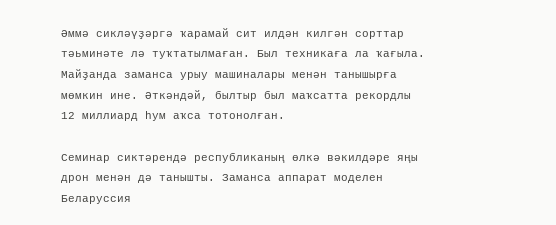Әммә сикләүҙәргә ҡарамай сит илдән килгән сорттар тәьминәте лә туҡтатылмаған. Был техникаға ла ҡағыла. Майҙанда заманса урыу машиналары менән танышырға мөмкин ине. Әткәндәй, былтыр был маҡсатта рекордлы 12 миллиард һум аҡса тотонолған.

Семинар сиктәрендә республиканың өлкә вәкилдәре яңы дрон менән дә танышты. Заманса аппарат моделен Беларуссия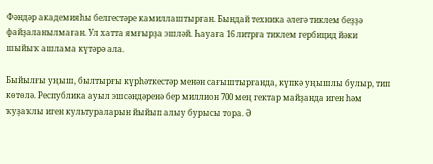Фәндәр академияһы белгестәре камиллаштырған. Бындай техника әлегә тиклем беҙҙә файҙаланылмаған. Ул хатта ямғырҙа эшләй. Һауаға 16 литрға тиклем гербицид йәки  шыйыҡ ашлама күтәрә ала.

Быйылғы уңыш, былтырғы күрһәткестәр менән сағыштырғанда, күпкә уңышлы булыр, тип көтөлә. Республика ауыл эшсәндәренә бер миллион 700 мең гектар майҙанда иген һәм ҡуҙаҡлы иген культураларын йыйып алыу бурысы тора. Ә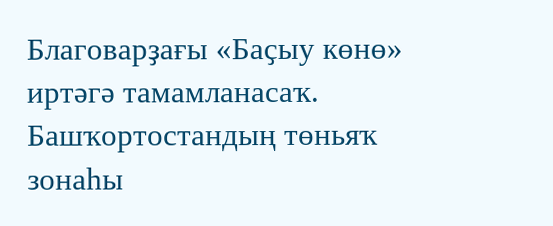Благоварҙағы «Баҫыу көнө» иртәгә тамамланасаҡ. Башҡортостандың төньяҡ зонаһы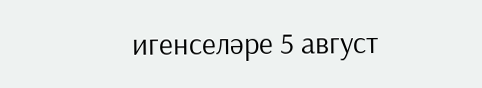игенселәре 5 август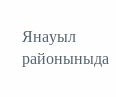Янауыл районыныда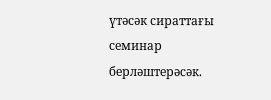үтәсәк сираттағы семинар берләштерәсәк.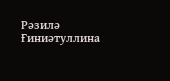Рәзилә Ғиниәтуллина